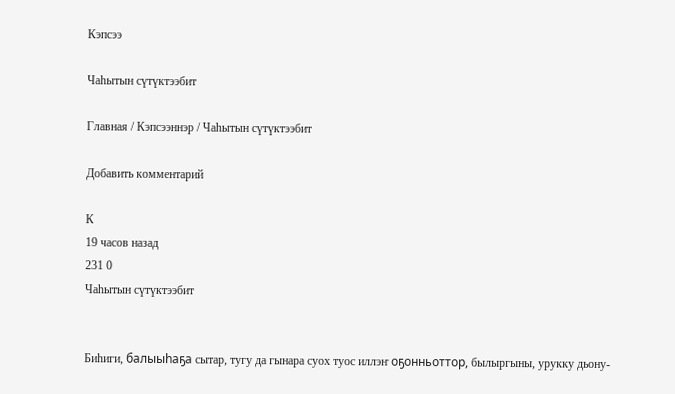Кэпсээ

Чаһытын сүтүктээбит

Главная / Кэпсээннэр / Чаһытын сүтүктээбит

Добавить комментарий

К
19 часов назад
231 0
Чаһытын сүтүктээбит


Биһиги, балыыһаҕа сытар, тугу да гынара суох туос иллэҥ оҕонньоттор, былыргыны, урукку дьону-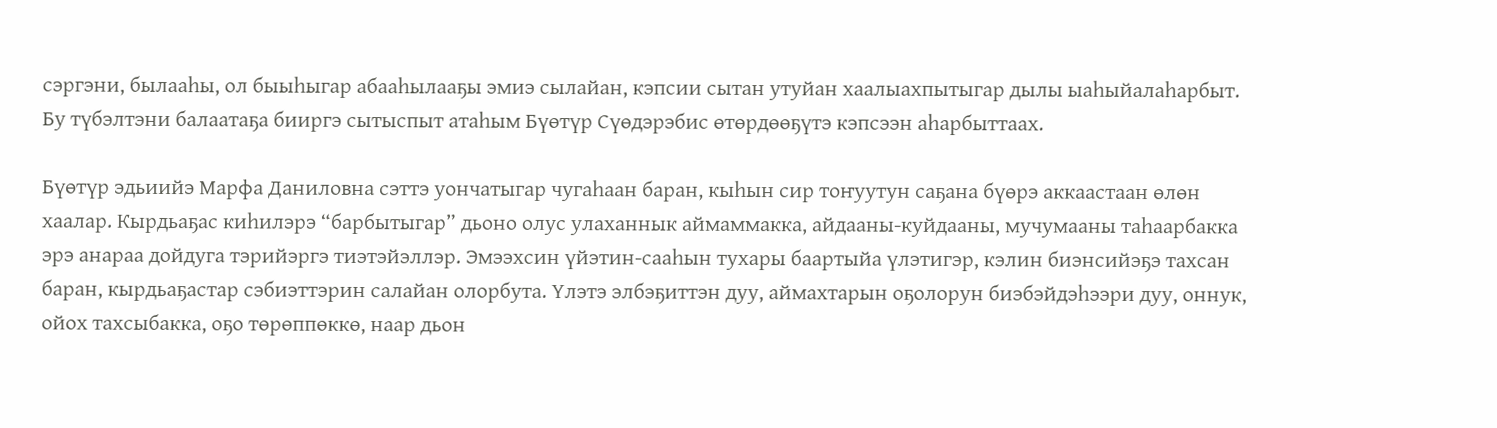сэргэни, былааһы, ол быыһыгар абааһылааҕы эмиэ сылайан, кэпсии сытан утуйан хаалыахпытыгар дылы ыаһыйалаһарбыт. Бу түбэлтэни балаатаҕа бииргэ сытыспыт атаһым Бүөтүр Сүөдэрэбис өтөрдөөҕүтэ кэпсээн аһарбыттаах.

Бүөтүр эдьиийэ Марфа Даниловна сэттэ уончатыгар чугаһаан баран, кыһын сир тоҥуутун саҕана бүөрэ аккаастаан өлөн хаалар. Кырдьаҕас киһилэрэ “барбытыгар” дьоно олус улаханнык аймаммакка, айдааны-куйдааны, мучумааны таһаарбакка эрэ анараа дойдуга тэрийэргэ тиэтэйэллэр. Эмээхсин үйэтин-сааһын тухары баартыйа үлэтигэр, кэлин биэнсийэҕэ тахсан баран, кырдьаҕастар сэбиэттэрин салайан олорбута. Үлэтэ элбэҕиттэн дуу, аймахтарын оҕолорун биэбэйдэһээри дуу, оннук, ойох тахсыбакка, оҕо төрөппөккө, наар дьон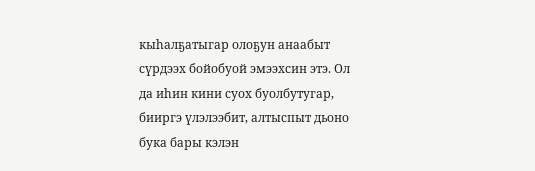кыһалҕатыгар олоҕун анаабыт сүрдээх бойобуой эмээхсин этэ. Ол да иһин кини суох буолбутугар, бииргэ үлэлээбит, алтыспыт дьоно бука бары кэлэн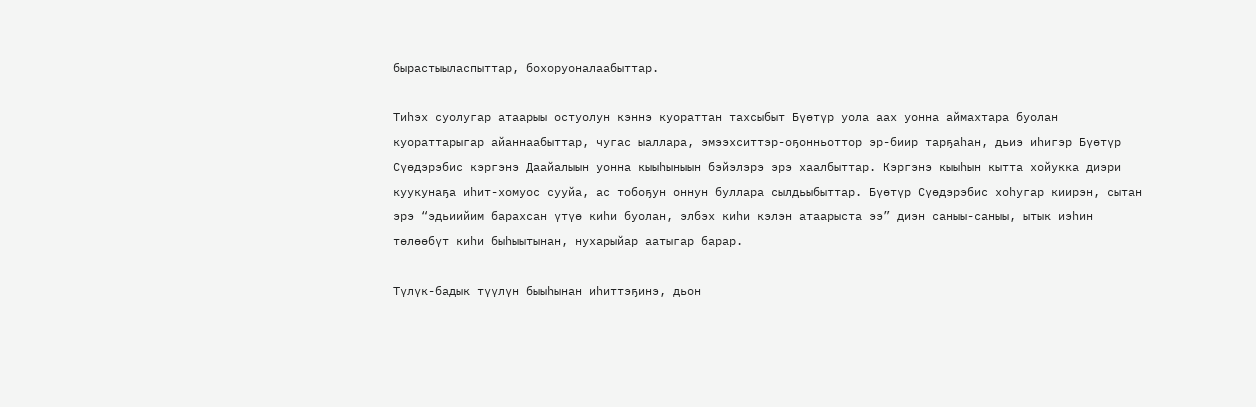бырастыыласпыттар, бохоруоналаабыттар.

Тиһэх суолугар атаарыы остуолун кэннэ куораттан тахсыбыт Бүөтүр уола аах уонна аймахтара буолан куораттарыгар айаннаабыттар, чугас ыаллара, эмээхситтэр-оҕонньоттор эр-биир тарҕаһан, дьиэ иһигэр Бүөтүр Сүөдэрэбис кэргэнэ Даайалыын уонна кыыһыныын бэйэлэрэ эрэ хаалбыттар. Кэргэнэ кыыһын кытта хойукка диэри куукунаҕа иһит-хомуос сууйа, ас тобоҕун оннун буллара сылдьыбыттар. Бүөтүр Сүөдэрэбис хоһугар киирэн, сытан эрэ “эдьиийим барахсан үтүө киһи буолан, элбэх киһи кэлэн атаарыста ээ” диэн саныы-саныы, ытык иэһин төлөөбүт киһи быһыытынан, нухарыйар аатыгар барар.

Түлүк-бадык түүлүн быыһынан иһиттэҕинэ, дьон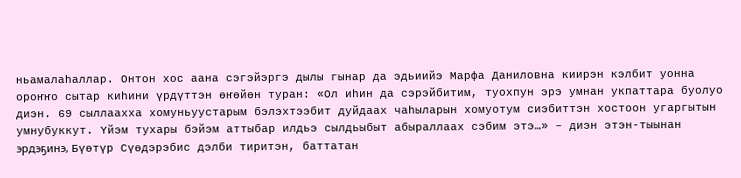ньамалаһаллар. Онтон хос аана сэгэйэргэ дылы гынар да эдьиийэ Марфа Даниловна киирэн кэлбит уонна ороҥҥо сытар киһини үрдүттэн өҥөйөн туран: «Ол иһин да сэрэйбитим, туохпун эрэ умнан укпаттара буолуо диэн. 69 сыллаахха хомуньуустарым бэлэхтээбит дуйдаах чаһыларын хомуотум сиэбиттэн хостоон угаргытын умнубуккут. Үйэм тухары бэйэм аттыбар илдьэ сылдьыбыт абыраллаах сэбим этэ…» – диэн этэн-тыынан эрдэҕинэ, Бүөтүр Сүөдэрэбис дэлби тиритэн, баттатан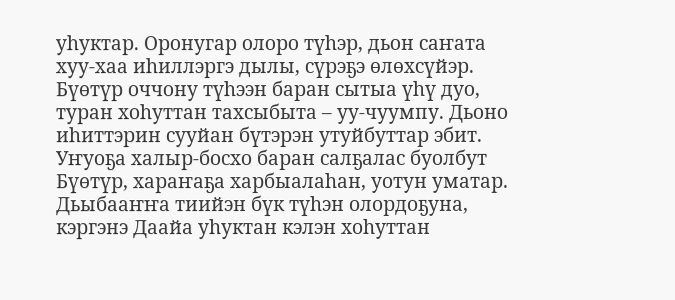уһуктар. Оронугар олоро түһэр, дьон саҥата хуу-хаа иһиллэргэ дылы, сүрэҕэ өлөхсүйэр. Бүөтүр оччону түһээн баран сытыа үһү дуо, туран хоһуттан тахсыбыта – уу-чуумпу. Дьоно иһиттэрин сууйан бүтэрэн утуйбуттар эбит. Уҥуоҕа халыр-босхо баран салҕалас буолбут Бүөтүр, хараҥаҕа харбыалаһан, уотун уматар. Дьыбааҥҥа тиийэн бүк түһэн олордоҕуна, кэргэнэ Даайа уһуктан кэлэн хоһуттан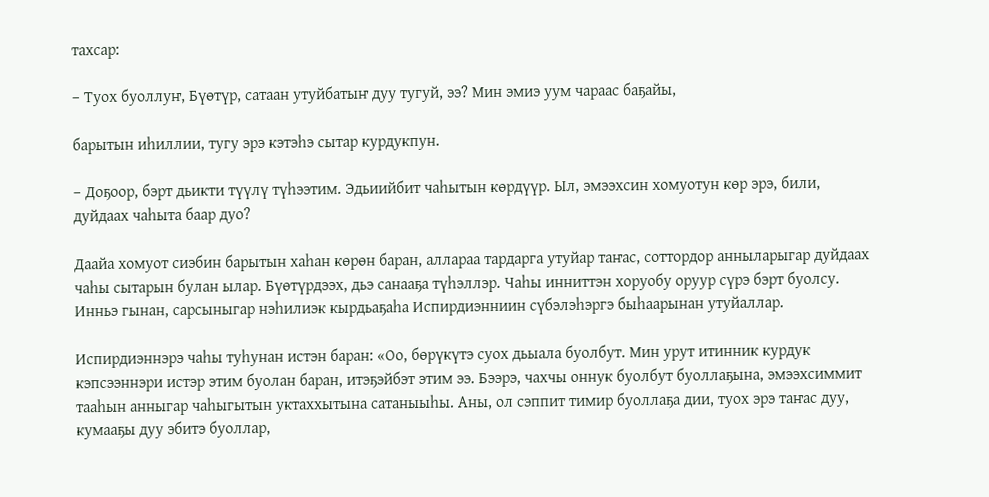тахсар:

– Туох буоллуҥ, Бүөтүр, сатаан утуйбатыҥ дуу тугуй, ээ? Мин эмиэ уум чараас баҕайы,

барытын иһиллии, тугу эрэ кэтэһэ сытар курдукпун.

– Доҕоор, бэрт дьикти түүлү түһээтим. Эдьиийбит чаһытын көрдүүр. Ыл, эмээхсин хомуотун көр эрэ, били, дуйдаах чаһыта баар дуо?

Даайа хомуот сиэбин барытын хаһан көрөн баран, аллараа тардарга утуйар таҥас, соттордор анныларыгар дуйдаах чаһы сытарын булан ылар. Бүөтүрдээх, дьэ санааҕа түһэллэр. Чаһы инниттэн хоруобу оруур сүрэ бэрт буолсу. Инньэ гынан, сарсыныгар нэһилиэк кырдьаҕаһа Испирдиэнниин сүбэлэһэргэ быһаарынан утуйаллар.

Испирдиэннэрэ чаһы туһунан истэн баран: «Оо, бөрүкүтэ суох дьыала буолбут. Мин урут итинник курдук кэпсээннэри истэр этим буолан баран, итэҕэйбэт этим ээ. Бээрэ, чахчы оннук буолбут буоллаҕына, эмээхсиммит тааһын анныгар чаһыгытын уктаххытына сатаныыһы. Аны, ол сэппит тимир буоллаҕа дии, туох эрэ таҥас дуу, кумааҕы дуу эбитэ буоллар,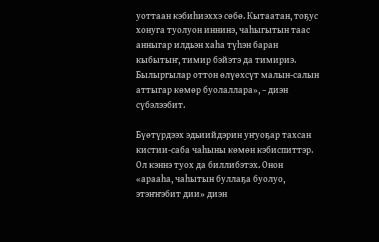уоттаан кэбиһиэххэ сөбө. Кытаатан, тоҕус хонуга туолуон иннинэ, чаһыгытын таас анныгар илдьэн хаһа түһэн баран кыбытыҥ, тимир бэйэтэ да тимириэ. Былыргылар оттон өлүөхсүт малын-салын аттыгар көмөр буолаллара», – диэн сүбэлээбит.

Бүөтүрдээх эдьиийдэрин уҥуоҕар тахсан кистии-саба чаһыны көмөн кэбиспиттэр. Ол кэннэ туох да биллибэтэх. Онон «арааһа, чаһытын буллаҕа буолуо, этэҥҥэбит дии» диэн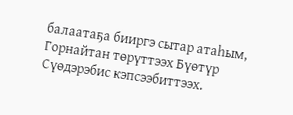балаатаҕа бииргэ сытар атаһым, Горнайтан төрүттээх Бүөтүр Сүөдэрэбис кэпсээбиттээх.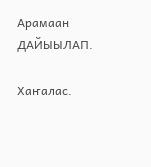Арамаан ДАЙЫЫЛАП.

Хаҥалас.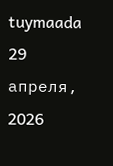tuymaada 29 апреля, 2026